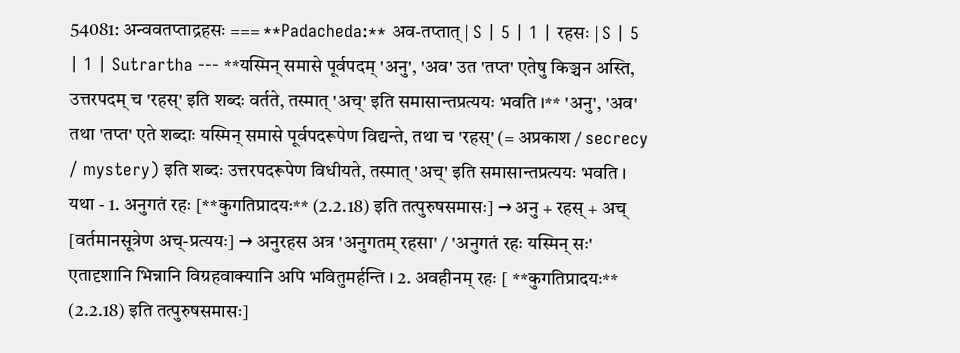54081: अन्ववतप्ताद्रहसः === **Padacheda:** अव-तप्तात् | S | 5 | 1 | रहसः | S | 5 | 1 | Sutrartha --- **यस्मिन् समासे पूर्वपदम् 'अनु', 'अव' उत 'तप्त' एतेषु किञ्चन अस्ति, उत्तरपदम् च 'रहस्' इति शब्दः वर्तते, तस्मात् 'अच्' इति समासान्तप्रत्ययः भवति ।** 'अनु', 'अव' तथा 'तप्त' एते शब्दाः यस्मिन् समासे पूर्वपदरूपेण विद्यन्ते, तथा च 'रहस्' (= अप्रकाश / secrecy / mystery) इति शब्दः उत्तरपदरूपेण विधीयते, तस्मात् 'अच्' इति समासान्तप्रत्ययः भवति । यथा - 1. अनुगतं रहः [**कुगतिप्रादयः** (2.2.18) इति तत्पुरुषसमासः] → अनु + रहस् + अच् [वर्तमानसूत्रेण अच्-प्रत्ययः] → अनुरहस अत्र 'अनुगतम् रहसा' / 'अनुगतं रहः यस्मिन् सः' एतादृशानि भिन्नानि विग्रहवाक्यानि अपि भवितुमर्हन्ति । 2. अवहीनम् रहः [ **कुगतिप्रादयः** (2.2.18) इति तत्पुरुषसमासः]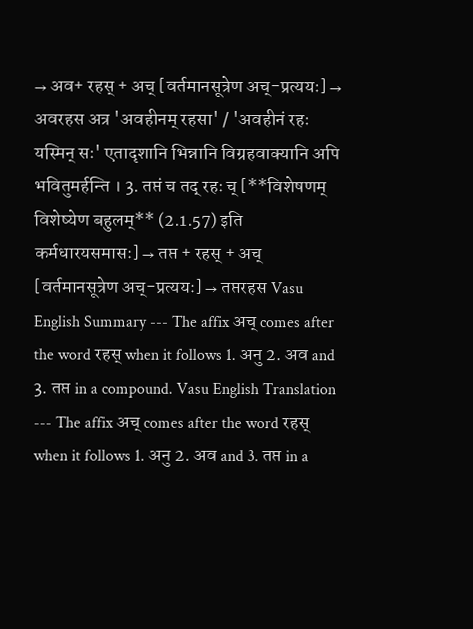→ अव+ रहस् + अच् [वर्तमानसूत्रेण अच्-प्रत्ययः] → अवरहस अत्र 'अवहीनम् रहसा' / 'अवहीनं रहः यस्मिन् सः' एतादृशानि भिन्नानि विग्रहवाक्यानि अपि भवितुमर्हन्ति । 3. तप्तं च तद् रहः च् [**विशेषणम् विशेष्येण बहुलम्** (2.1.57) इति कर्मधारयसमासः] → तप्त + रहस् + अच् [वर्तमानसूत्रेण अच्-प्रत्ययः] → तप्तरहस Vasu English Summary --- The affix अच् comes after the word रहस् when it follows 1. अनु 2. अव and 3. तप्त in a compound. Vasu English Translation --- The affix अच् comes after the word रहस् when it follows 1. अनु 2. अव and 3. तप्त in a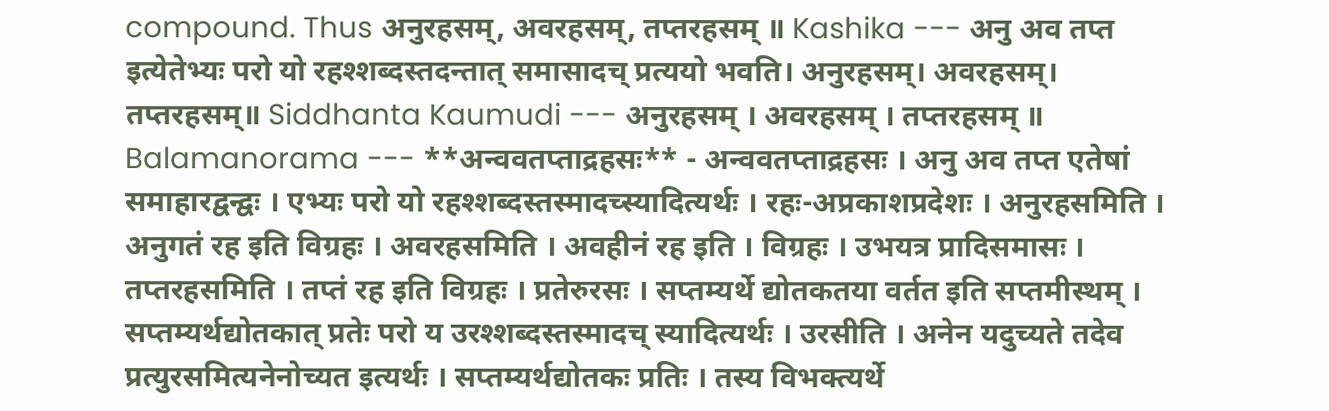compound. Thus अनुरहसम्, अवरहसम्, तप्तरहसम् ॥ Kashika --- अनु अव तप्त इत्येतेभ्यः परो यो रहश्शब्दस्तदन्तात् समासादच् प्रत्ययो भवति। अनुरहसम्। अवरहसम्। तप्तरहसम्॥ Siddhanta Kaumudi --- अनुरहसम् । अवरहसम् । तप्तरहसम् ॥ Balamanorama --- **अन्ववतप्ताद्रहसः** - अन्ववतप्ताद्रहसः । अनु अव तप्त एतेषां समाहारद्वन्द्वः । एभ्यः परो यो रहश्शब्दस्तस्मादच्स्यादित्यर्थः । रहः-अप्रकाशप्रदेशः । अनुरहसमिति । अनुगतं रह इति विग्रहः । अवरहसमिति । अवहीनं रह इति । विग्रहः । उभयत्र प्रादिसमासः । तप्तरहसमिति । तप्तं रह इति विग्रहः । प्रतेरुरसः । सप्तम्यर्थे द्योतकतया वर्तत इति सप्तमीस्थम् । सप्तम्यर्थद्योतकात् प्रतेः परो य उरश्शब्दस्तस्मादच् स्यादित्यर्थः । उरसीति । अनेन यदुच्यते तदेव प्रत्युरसमित्यनेनोच्यत इत्यर्थः । सप्तम्यर्थद्योतकः प्रतिः । तस्य विभक्त्यर्थे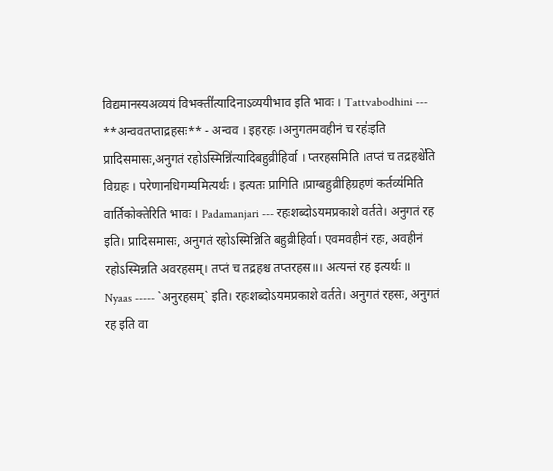विद्यमानस्यअव्ययं विभक्ती॑त्यादिनाऽव्ययीभाव इति भावः । Tattvabodhini --- **अन्ववतप्ताद्रहसः** - अन्वव । इहरहः ।अनुगतमवहीनं च रहः॑इति प्रादिसमासः,अनुगतं रहोऽस्मिन्नि॑त्यादिबहुव्रीहिर्वा । प्तरहसमिति ।तप्तं च तद्रहश्चे॑ति विग्रहः । परेणानधिगम्यमित्यर्थः । इत्यतः प्रागिति ।प्राग्बहुव्रीहिग्रहणं कर्तव्य॑मिति वार्तिकोक्तेरिति भावः । Padamanjari --- रहःशब्दोऽयमप्रकाशे वर्तते। अनुगतं रह इति। प्रादिसमासः, अनुगतं रहोऽस्मिन्निति बहुव्रीहिर्वा। एवमवहीनं रहः, अवहीनं रहोऽस्मिन्नति अवरहसम्। तप्तं च तद्रहश्च तप्तरहस॥। अत्यन्तं रह इत्यर्थः ॥ Nyaas ----- `अनुरहसम्` इति। रहःशब्दोऽयमप्रकाशे वर्तते। अनुगतं रहसः, अनुगतं रह इति वा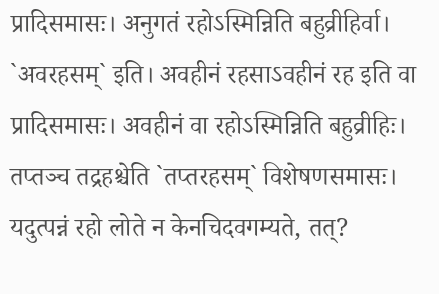प्रादिसमासः। अनुगतं रहोऽस्मिन्निति बहुव्रीहिर्वा। `अवरहसम्` इति। अवहीनं रहसाऽवहीनं रह इति वा प्रादिसमासः। अवहीनं वा रहोऽस्मिन्निति बहुव्रीहिः। तप्तञ्च तद्रहश्चेति `तप्तरहसम्` विशेषणसमासः। यदुत्पन्नं रहो लोते न केनचिदवगम्यते, तत्?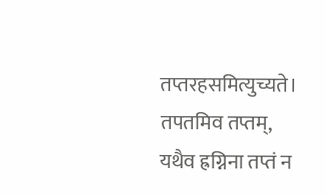तप्तरहसमित्युच्यते। तपतमिव तप्तम्, यथैव ह्रग्निना तप्तं न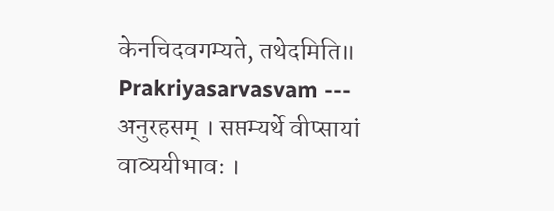केनचिदवगम्यते, तथेदमिति॥ Prakriyasarvasvam --- अनुरहसम् । सप्तम्यर्थे वीप्सायां वाव्ययीभावः ।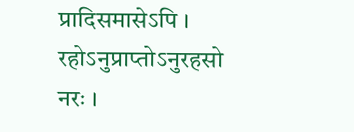प्रादिसमासेऽपि । रहोऽनुप्राप्तोऽनुरहसो नरः ।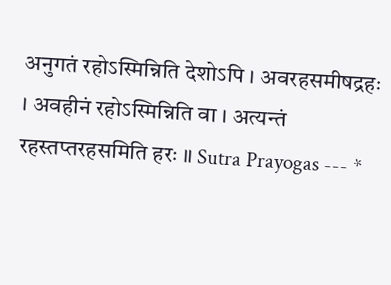अनुगतं रहोऽस्मिन्निति देशोऽपि । अवरहसमीषद्रहः । अवहीनं रहोऽस्मिन्निति वा । अत्यन्तं रहस्तप्तरहसमिति हरः ॥ Sutra Prayogas --- *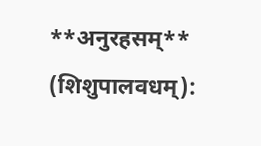**अनुरहसम्** (शिशुपालवधम्):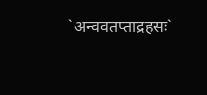`अन्ववतप्ताद्रहसः`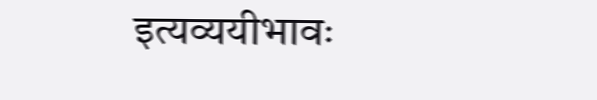इत्यव्ययीभावः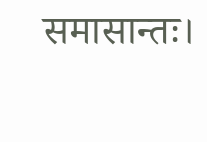समासान्तः।